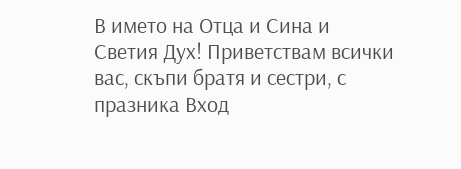В името на Отца и Сина и Светия Дух! Приветствам всички вас, скъпи братя и сестри, с празника Вход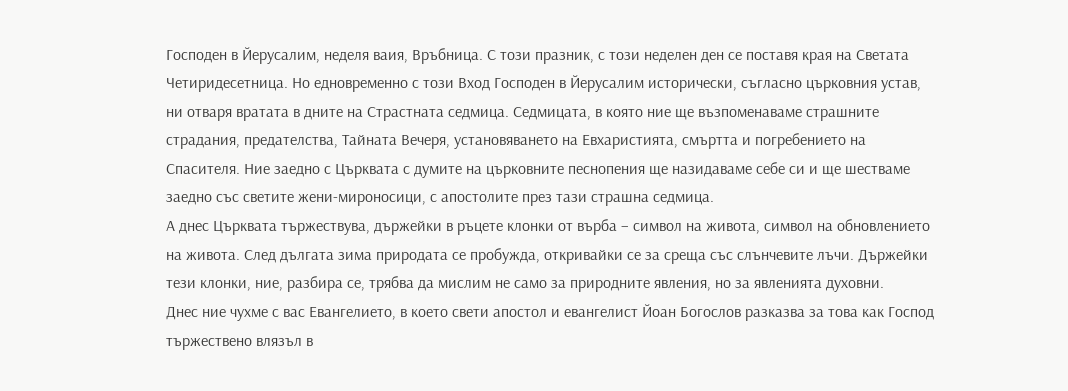Господен в Йерусалим, неделя ваия, Връбница. С този празник, с този неделен ден се поставя края на Светата Четиридесетница. Но едновременно с този Вход Господен в Йерусалим исторически, съгласно църковния устав, ни отваря вратата в дните на Страстната седмица. Седмицата, в която ние ще възпоменаваме страшните страдания, предателства, Тайната Вечеря, установяването на Евхаристията, смъртта и погребението на Спасителя. Ние заедно с Църквата с думите на църковните песнопения ще назидаваме себе си и ще шестваме заедно със светите жени-мироносици, с апостолите през тази страшна седмица.
А днес Църквата тържествува, държейки в ръцете клонки от върба – символ на живота, символ на обновлението на живота. След дългата зима природата се пробужда, откривайки се за среща със слънчевите лъчи. Държейки тези клонки, ние, разбира се, трябва да мислим не само за природните явления, но за явленията духовни.
Днес ние чухме с вас Евангелието, в което свети апостол и евангелист Йоан Богослов разказва за това как Господ тържествено влязъл в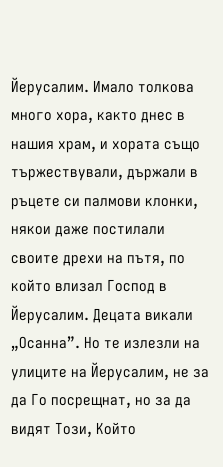Йерусалим. Имало толкова много хора, както днес в нашия храм, и хората също тържествували, държали в ръцете си палмови клонки, някои даже постилали своите дрехи на пътя, по който влизал Господ в Йерусалим. Децата викали „Осанна”. Но те излезли на улиците на Йерусалим, не за да Го посрещнат, но за да видят Този, Който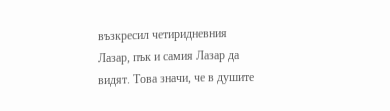възкресил четиридневния Лазар, пък и самия Лазар да видят. Това значи, че в душите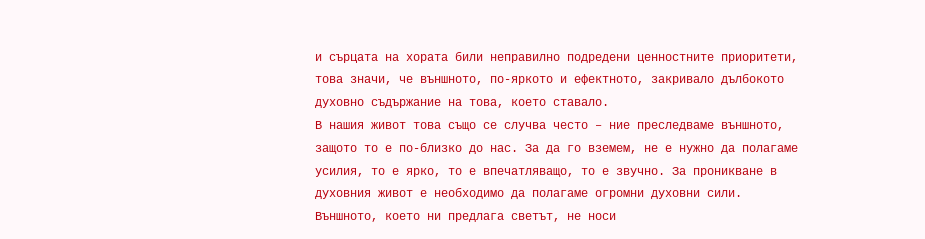и сърцата на хората били неправилно подредени ценностните приоритети, това значи, че външното, по-яркото и ефектното, закривало дълбокото духовно съдържание на това, което ставало.
В нашия живот това също се случва често – ние преследваме външното, защото то е по-близко до нас. За да го вземем, не е нужно да полагаме усилия, то е ярко, то е впечатляващо, то е звучно. За проникване в духовния живот е необходимо да полагаме огромни духовни сили. Външното, което ни предлага светът, не носи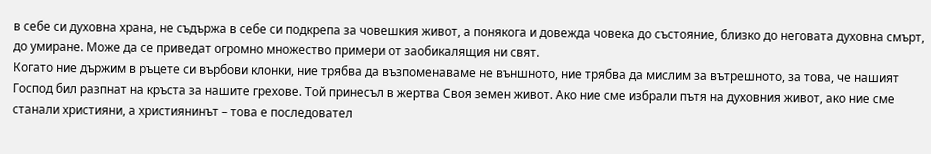в себе си духовна храна, не съдържа в себе си подкрепа за човешкия живот, а понякога и довежда човека до състояние, близко до неговата духовна смърт, до умиране. Може да се приведат огромно множество примери от заобикалящия ни свят.
Когато ние държим в ръцете си върбови клонки, ние трябва да възпоменаваме не външното, ние трябва да мислим за вътрешното, за това, че нашият Господ бил разпнат на кръста за нашите грехове. Той принесъл в жертва Своя земен живот. Ако ние сме избрали пътя на духовния живот, ако ние сме станали християни, а християнинът – това е последовател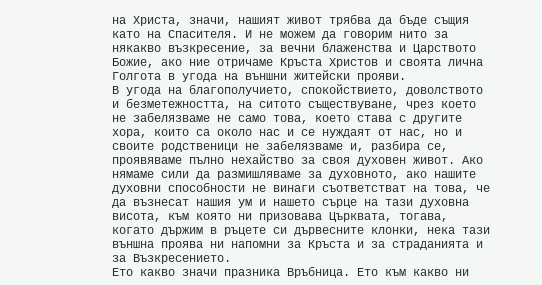на Христа, значи, нашият живот трябва да бъде същия като на Спасителя. И не можем да говорим нито за някакво възкресение, за вечни блаженства и Царството Божие, ако ние отричаме Кръста Христов и своята лична Голгота в угода на външни житейски прояви.
В угода на благополучието, спокойствието, доволството и безметежността, на ситото съществуване, чрез което не забелязваме не само това, което става с другите хора, които са около нас и се нуждаят от нас, но и своите родственици не забелязваме и, разбира се, проявяваме пълно нехайство за своя духовен живот. Ако нямаме сили да размишляваме за духовното, ако нашите духовни способности не винаги съответстват на това, че да възнесат нашия ум и нашето сърце на тази духовна висота, към която ни призовава Църквата, тогава, когато държим в ръцете си дървесните клонки, нека тази външна проява ни напомни за Кръста и за страданията и за Възкресението.
Ето какво значи празника Връбница. Ето към какво ни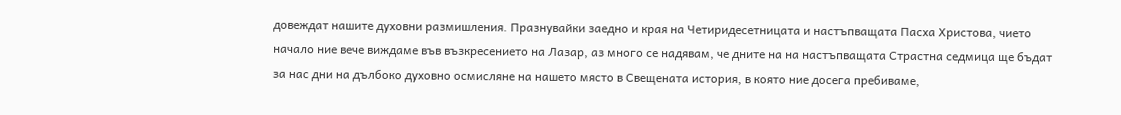довеждат нашите духовни размишления. Празнувайки заедно и края на Четиридесетницата и настъпващата Пасха Христова, чието начало ние вече виждаме във възкресението на Лазар, аз много се надявам, че дните на на настъпващата Страстна седмица ще бъдат за нас дни на дълбоко духовно осмисляне на нашето място в Свещената история, в която ние досега пребиваме,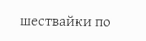шествайки по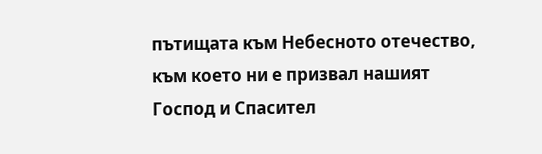пътищата към Небесното отечество, към което ни е призвал нашият Господ и Спасител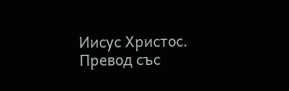Иисус Христос.
Превод със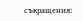съкращения: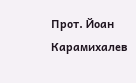Прот. Йоан Карамихалев